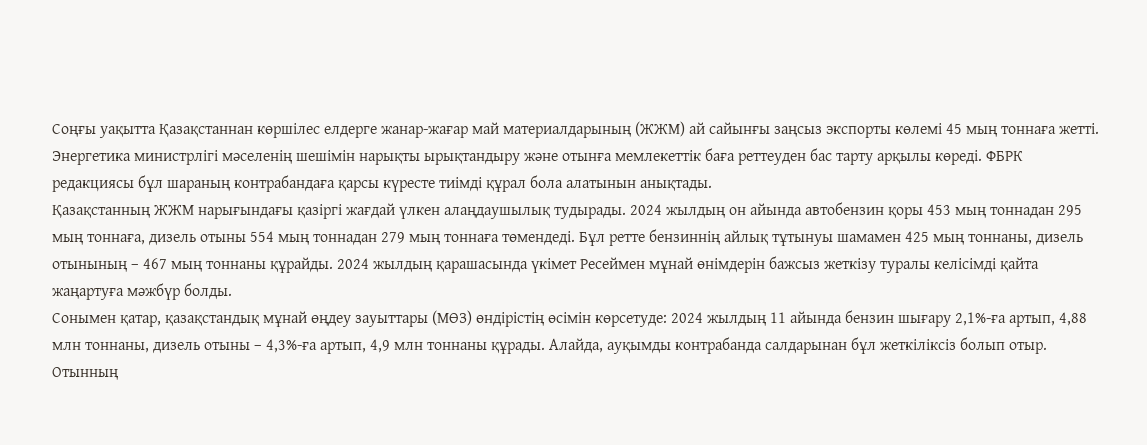Соңғы уақытта Қазақстаннан көршілес елдерге жанар-жағар май материалдарының (ЖЖМ) ай сайынғы заңсыз экспорты көлемі 45 мың тоннаға жетті. Энергетика министрлігі мәселенің шешімін нарықты ырықтандыру және отынға мемлекеттік баға реттеуден бас тарту арқылы көреді. ФБРК редакциясы бұл шараның контрабандаға қарсы күресте тиімді құрал бола алатынын анықтады.
Қазақстанның ЖЖМ нарығындағы қазіргі жағдай үлкен алаңдаушылық тудырады. 2024 жылдың он айында автобензин қоры 453 мың тоннадан 295 мың тоннаға, дизель отыны 554 мың тоннадан 279 мың тоннаға төмендеді. Бұл ретте бензиннің айлық тұтынуы шамамен 425 мың тоннаны, дизель отынының – 467 мың тоннаны құрайды. 2024 жылдың қарашасында үкімет Ресеймен мұнай өнімдерін бажсыз жеткізу туралы келісімді қайта жаңартуға мәжбүр болды.
Сонымен қатар, қазақстандық мұнай өңдеу зауыттары (МӨЗ) өндірістің өсімін көрсетуде: 2024 жылдың 11 айында бензин шығару 2,1%-ға артып, 4,88 млн тоннаны, дизель отыны – 4,3%-ға артып, 4,9 млн тоннаны құрады. Алайда, ауқымды контрабанда салдарынан бұл жеткіліксіз болып отыр.
Отынның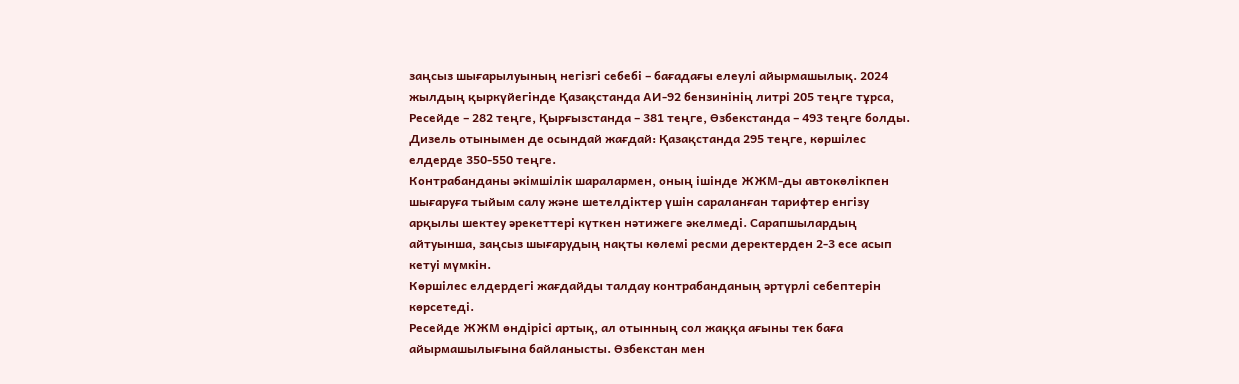заңсыз шығарылуының негізгі себебі – бағадағы елеулі айырмашылық. 2024 жылдың қыркүйегінде Қазақстанда АИ-92 бензинінің литрі 205 теңге тұрса, Ресейде – 282 теңге, Қырғызстанда – 381 теңге, Өзбекстанда – 493 теңге болды. Дизель отынымен де осындай жағдай: Қазақстанда 295 теңге, көршілес елдерде 350-550 теңге.
Контрабанданы әкімшілік шаралармен, оның ішінде ЖЖМ-ды автокөлікпен шығаруға тыйым салу және шетелдіктер үшін сараланған тарифтер енгізу арқылы шектеу әрекеттері күткен нәтижеге әкелмеді. Сарапшылардың айтуынша, заңсыз шығарудың нақты көлемі ресми деректерден 2-3 есе асып кетуі мүмкін.
Көршілес елдердегі жағдайды талдау контрабанданың әртүрлі себептерін көрсетеді.
Ресейде ЖЖМ өндірісі артық, ал отынның сол жаққа ағыны тек баға айырмашылығына байланысты. Өзбекстан мен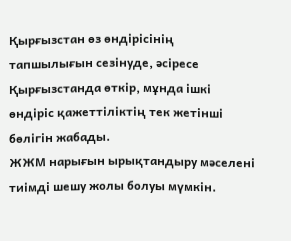Қырғызстан өз өндірісінің тапшылығын сезінуде, әсіресе Қырғызстанда өткір, мұнда ішкі өндіріс қажеттіліктің тек жетінші бөлігін жабады.
ЖЖМ нарығын ырықтандыру мәселені тиімді шешу жолы болуы мүмкін.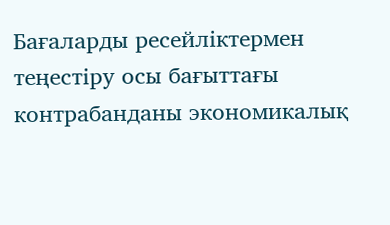Бағаларды ресейліктермен теңестіру осы бағыттағы контрабанданы экономикалық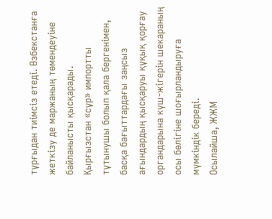тұрғыдан тиімсіз етеді. Өзбекстанға жеткізу де маржаның төмендеуіне байланысты қысқарады.
Қырғызстан «сұр» импортты тұтынушы болып қала бергенімен, басқа бағыттардағы заңсыз ағындардың қысқаруы құқық қорғау органдарына күш-жігерін шекараның осы бөлігіне шоғырландыруға мүмкіндік береді.
Осылайша, ЖЖМ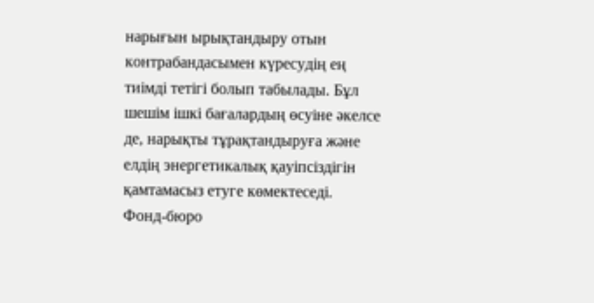нарығын ырықтандыру отын контрабандасымен күресудің ең тиімді тетігі болып табылады. Бұл шешім ішкі бағалардың өсуіне әкелсе де, нарықты тұрақтандыруға және елдің энергетикалық қауіпсіздігін қамтамасыз етуге көмектеседі.
Фонд-бюро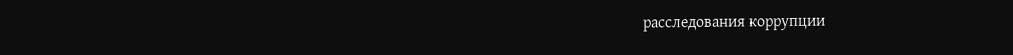расследования коррупции